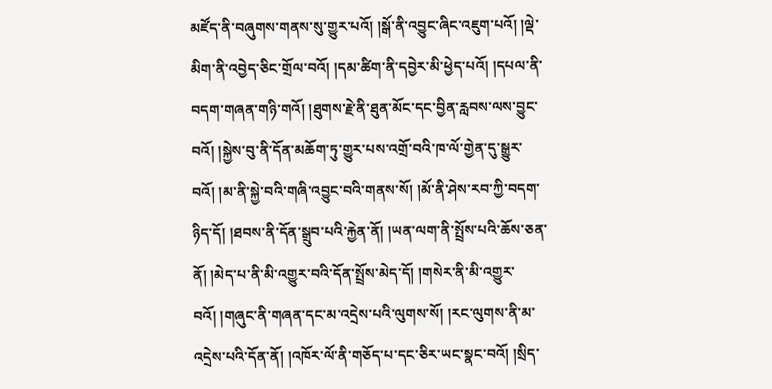མཛོད་ནི་བཞུགས་གནས་སུ་གྱུར་པའོ། །སྒོ་ནི་འབྱུང་ཞིང་འཇུག་པའོ། །ལྡེ་མིག་ནི་འབྱེད་ཅིང་གྲོལ་བའོ། །དམ་ཚིག་ནི་དབྱེར་མི་ཕྱེད་པའོ། །དཔལ་ནི་བདག་གཞན་གཉི་གའོ། །ཐུགས་རྗེ་ནི་ཐུན་མོང་དང་བྱིན་རླབས་ལས་བྱུང་བའོ། །སྐྱེས་བུ་ནི་དོན་མཆོག་ཏུ་གྱུར་པས་འགྲོ་བའི་ཁ་ལོ་གྱེན་དུ་སྒྱུར་བའོ། །མ་ནི་སྐྱེ་བའི་གཞི་འབྱུང་བའི་གནས་སོ། །མོ་ནི་ཤེས་རབ་ཀྱི་བདག་ཉིད་དོ། །ཐབས་ནི་དོན་སྒྲུབ་པའི་རྐྱེན་ནོ། །ཡན་ལག་ནི་སྤྲོས་པའི་ཆོས་ཅན་ནོ། །མེད་པ་ནི་མི་འགྱུར་བའི་དོན་སྤྲོས་མེད་དོ། །གསེར་ནི་མི་འགྱུར་བའོ། །གཞུང་ནི་གཞན་དང་མ་འདྲེས་པའི་ལུགས་སོ། །རང་ལུགས་ནི་མ་འདྲེས་པའི་དོན་ནོ། །འཁོར་ལོ་ནི་གཅོད་པ་དང་ཅིར་ཡང་སྣང་བའོ། །སྲིད་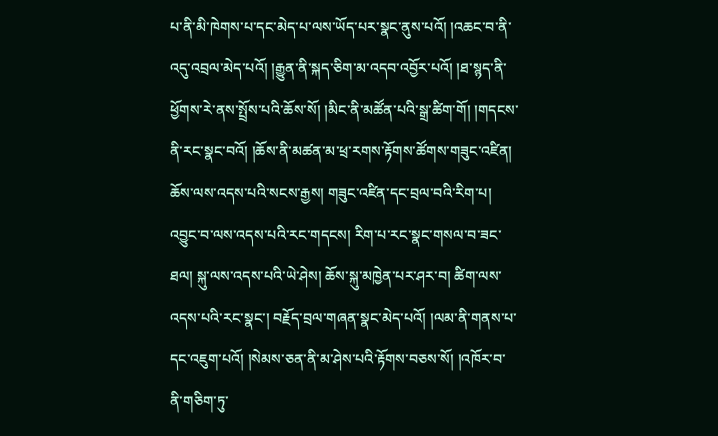པ་ནི་མི་ཁེགས་པ་དང་མེད་པ་ལས་ཡོད་པར་སྣང་ནུས་པའོ། །འཆང་བ་ནི་འདུ་འབྲལ་མེད་པའོ། །རྒྱུན་ནི་སྐད་ཅིག་མ་འདབ་འབྱོར་པའོ། །ཐ་སྙད་ནི་ཕྱོགས་རེ་ནས་སྤྲོས་པའི་ཆོས་སོ། །མིང་ནི་མཚོན་པའི་སྒྲ་ཚིག་གོ། །གདངས་ནི་རང་སྣང་བའོ། །ཆོས་ནི་མཚན་མ་ཕྲ་རགས་རྟོགས་ཚོགས་གཟུང་འཛིན། ཆོས་ལས་འདས་པའི་སངས་རྒྱས། གཟུང་འཛིན་དང་བྲལ་བའི་རིག་པ། འབྱུང་བ་ལས་འདས་པའི་རང་གདངས། རིག་པ་རང་སྣང་གསལ་བ་ཟང་ཐལ། སྐུ་ལས་འདས་པའི་ཡེ་ཤེས། ཆོས་སྐུ་མཁྱེན་པར་ཤར་བ། ཚིག་ལས་འདས་པའི་རང་སྣང་། བརྗོད་བྲལ་གཞན་སྣང་མེད་པའོ། །ལམ་ནི་གནས་པ་དང་འཇུག་པའོ། །སེམས་ཅན་ནི་མ་ཤེས་པའི་རྟོགས་བཅས་སོ། །འཁོར་བ་ནི་གཅིག་ཏུ་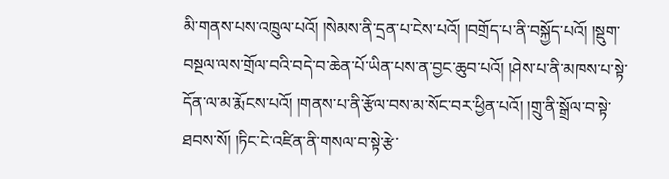མི་གནས་པས་འཁྲུལ་པའོ། །སེམས་ནི་དྲན་པ་ངེས་པའོ། །བགྲོད་པ་ནི་བསྐྱོད་པའོ། །སྡུག་བསྔལ་ལས་གྲོལ་བའི་བདེ་བ་ཆེན་པོ་ཡིན་པས་ན་བྱང་ཆུབ་པའོ། །ཤེས་པ་ནི་མཁས་པ་སྟེ་དོན་ལ་མ་རྨོངས་པའོ། །གནས་པ་ནི་རྩོལ་བས་མ་སོང་བར་ཕྱིན་པའོ། །གྲུ་ནི་སྒྲོལ་བ་སྟེ་ཐབས་སོ། །ཏིང་ངེ་འཛིན་ནི་གསལ་བ་སྟེ་རྩེ་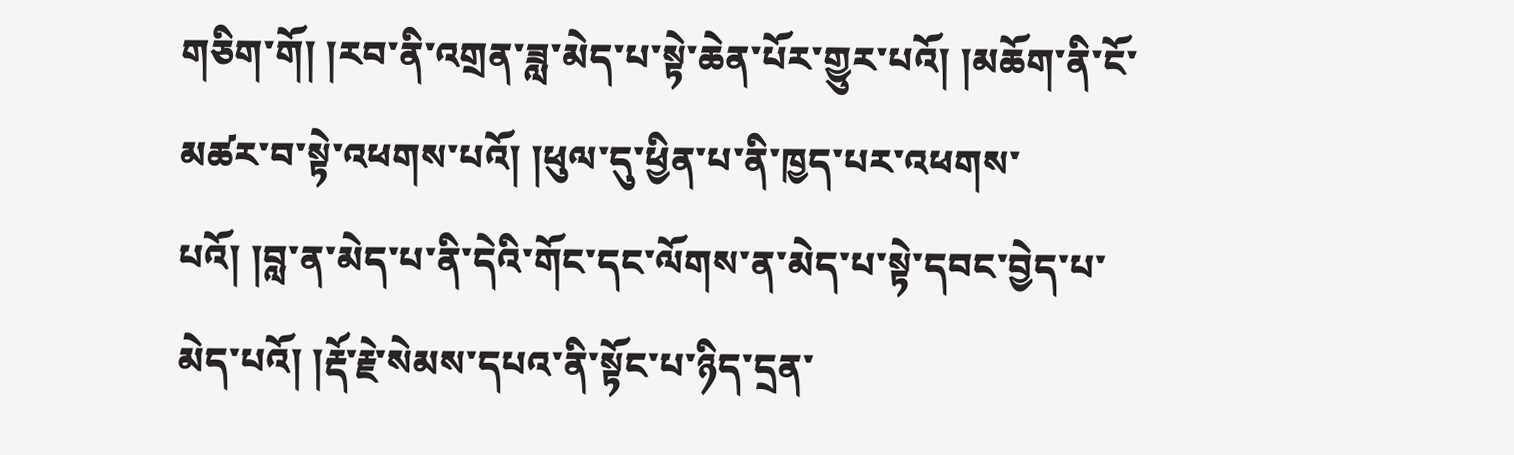གཅིག་གོ། །རབ་ནི་འགྲན་ཟླ་མེད་པ་སྟེ་ཆེན་པོར་གྱུར་པའོ། །མཆོག་ནི་ངོ་མཚར་བ་སྟེ་འཕགས་པའོ། །ཕུལ་དུ་ཕྱིན་པ་ནི་ཁྱད་པར་འཕགས་པའོ། །བླ་ན་མེད་པ་ནི་དེའི་གོང་དང་ལོགས་ན་མེད་པ་སྟེ་དབང་བྱེད་པ་མེད་པའོ། །རྡོ་རྗེ་སེམས་དཔའ་ནི་སྟོང་པ་ཉིད་དྲན་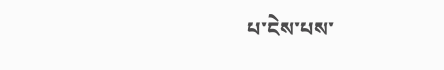པ་ངེས་པས་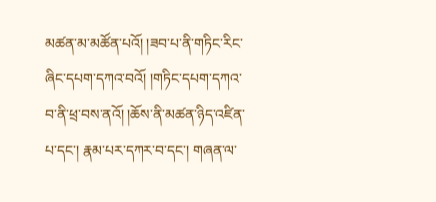མཚན་མ་མཚོན་པའོ། །ཟབ་པ་ནི་གཏིང་རིང་ཞིང་དཔག་དཀའ་བའོ། །གཏིང་དཔག་དཀའ་བ་ནི་ཕྲ་བས་ནའོ། །ཆོས་ནི་མཚན་ཉིད་འཛིན་པ་དང་། རྣམ་པར་དཀར་བ་དང་། གཞན་ལ་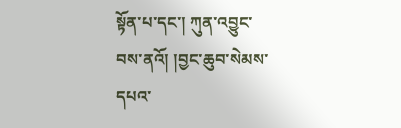སྟོན་པ་དང་། ཀུན་འབྱུང་བས་ནའོ། །བྱང་ཆུབ་སེམས་དཔའ་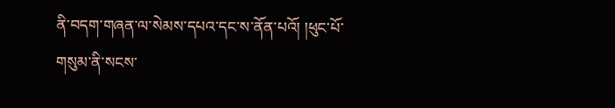ནི་བདག་གཞན་ལ་སེམས་དཔའ་དང་ས་ནོན་པའོ། །ཕུང་པོ་གསུམ་ནི་སངས་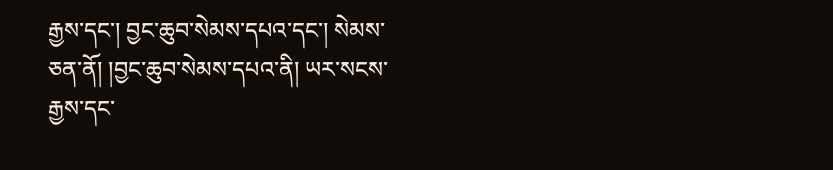རྒྱས་དང་། བྱང་ཆུབ་སེམས་དཔའ་དང་། སེམས་ཅན་ནོ། །བྱང་ཆུབ་སེམས་དཔའ་ནི། ཡར་སངས་རྒྱས་དང་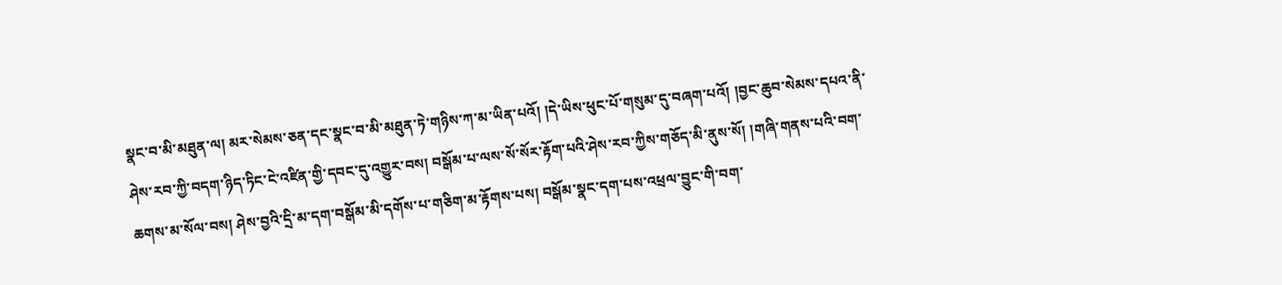སྣང་བ་མི་མཐུན་ལ། མར་སེམས་ཅན་དང་སྣང་བ་མི་མཐུན་ཏེ་གཉིས་ཀ་མ་ཡིན་པའོ། །དེ་ཡིས་ཕུང་པོ་གསུམ་དུ་བཞག་པའོ། །བྱང་ཆུབ་སེམས་དཔའ་ནི་ཤེས་རབ་ཀྱི་བདག་ཉིད་ཏིང་ངེ་འཛིན་གྱི་དབང་དུ་འགྱུར་བས། བསྒོམ་པ་ལས་སོ་སོར་རྟོག་པའི་ཤེས་རབ་ཀྱིས་གཅོད་མི་ནུས་སོ། །གཞི་གནས་པའི་བག་ཆགས་མ་སོལ་བས། ཤེས་བྱའི་དྲི་མ་དག་བསྒོམ་མི་དགོས་པ་གཅིག་མ་རྟོགས་པས། བསྒོམ་སྣང་དག་པས་འཕྲལ་བྱུང་གི་བག་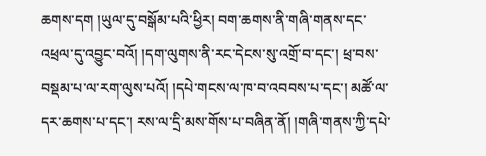ཆགས་དག །ཡུལ་དུ་བསྒོམ་པའི་ཕྱིར། བག་ཆགས་ནི་གཞི་གནས་དང་འཕྲལ་དུ་འབྱུང་བའོ། །དག་ལུགས་ནི་རང་དེངས་སུ་འགྲོ་བ་དང་། ཕྲ་བས་བསྡམ་པ་ལ་རག་ལུས་པའོ། །དཔེ་གངས་ལ་ཁ་བ་འབབས་པ་དང་། མཚོ་ལ་དར་ཆགས་པ་དང་། རས་ལ་དྲི་མས་གོས་པ་བཞིན་ནོ། །གཞི་གནས་ཀྱི་དཔེ་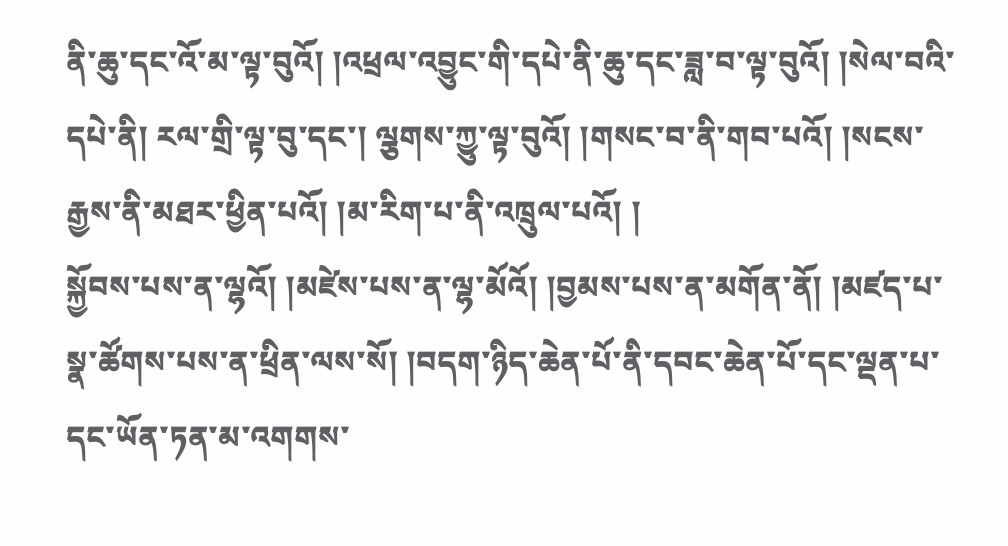ནི་ཆུ་དང་འོ་མ་ལྟ་བུའོ། །འཕྲལ་འབྱུང་གི་དཔེ་ནི་ཆུ་དང་ཟླ་བ་ལྟ་བུའོ། །སེལ་བའི་དཔེ་ནི། རལ་གྲི་ལྟ་བུ་དང་། ལྕགས་ཀྱུ་ལྟ་བུའོ། །གསང་བ་ནི་གབ་པའོ། །སངས་རྒྱས་ནི་མཐར་ཕྱིན་པའོ། །མ་རིག་པ་ནི་འཁྲུལ་པའོ། །
སྐྱོབས་པས་ན་ལྷའོ། །མཛེས་པས་ན་ལྷ་མོའོ། །བྱམས་པས་ན་མགོན་ནོ། །མཛད་པ་སྣ་ཚོགས་པས་ན་ཕྲིན་ལས་སོ། །བདག་ཉིད་ཆེན་པོ་ནི་དབང་ཆེན་པོ་དང་ལྡན་པ་དང་ཡོན་ཏན་མ་འགགས་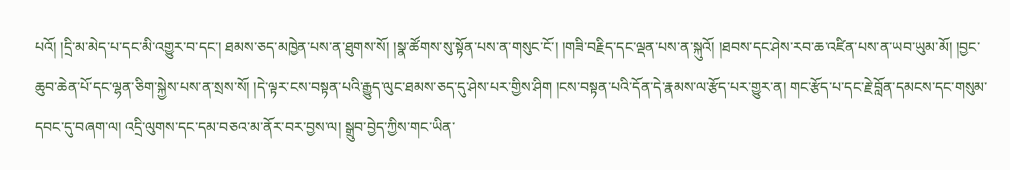པའོ། །དྲི་མ་མེད་པ་དང་མི་འགྱུར་བ་དང་། ཐམས་ཅད་མཁྱེན་པས་ན་ཐུགས་སོ། །སྣ་ཚོགས་སུ་སྟོན་པས་ན་གསུང་ངོ་། །གཟི་བརྗིད་དང་ལྡན་པས་ན་སྐུའོ། །ཐབས་དང་ཤེས་རབ་ཆ་འཛིན་པས་ན་ཡབ་ཡུམ་མོ། །བྱང་ཆུབ་ཆེན་པོ་དང་ལྷན་ཅིག་སྐྱེས་པས་ན་སྲས་སོ། །དེ་ལྟར་ངས་བསྟན་པའི་རྒྱུད་ལུང་ཐམས་ཅད་དུ་ཤེས་པར་གྱིས་ཤིག །ངས་བསྟན་པའི་དོན་དེ་རྣམས་ལ་རྩོད་པར་གྱུར་ན། གང་རྩོད་པ་དང་རྗེ་བློན་དམངས་དང་གསུམ་དབང་དུ་བཞག་ལ། འདྲི་ལུགས་དང་དམ་བཅའ་མ་ནོར་བར་བྱས་ལ། སྒྲུབ་བྱེད་ཀྱིས་གང་ཡིན་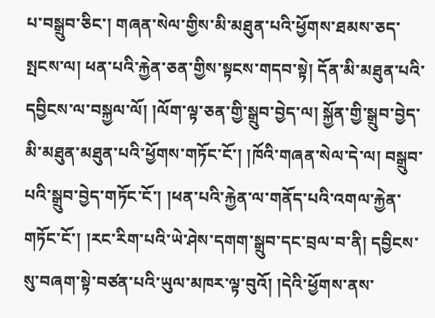པ་བསྒྲུབ་ཅིང་། གཞན་སེལ་གྱིས་མི་མཐུན་པའི་ཕྱོགས་ཐམས་ཅད་སྤངས་ལ། ཕན་པའི་རྐྱེན་ཅན་གྱིས་སྟངས་གདབ་སྟེ། དོན་མི་མཐུན་པའི་དབྱིངས་ལ་བསྐྱལ་ལོ། །ལོག་ལྟ་ཅན་གྱི་སྒྲུབ་བྱེད་ལ། སྐྱོན་གྱི་སྒྲུབ་བྱེད་མི་མཐུན་མཐུན་པའི་ཕྱོགས་གཏོང་ངོ་། །ཁོའི་གཞན་སེལ་དེ་ལ། བསྒྲུབ་པའི་སྒྲུབ་བྱེད་གཏོང་ངོ་། །ཕན་པའི་རྐྱེན་ལ་གནོད་པའི་འགལ་རྐྱེན་གཏོང་ངོ་། །རང་རིག་པའི་ཡེ་ཤེས་དགག་སྒྲུབ་དང་བྲལ་བ་ནི། དབྱིངས་སུ་བཞག་སྟེ་བཙན་པའི་ཡུལ་མཁར་ལྟ་བུའོ། །དེའི་ཕྱོགས་ནས་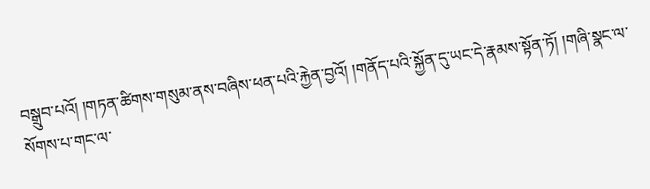བསྒྲུབ་པའོ། །གཏན་ཚིགས་གསུམ་ནས་བཞིས་ཕན་པའི་རྐྱེན་བྱའོ། །གནོད་པའི་སྐྱོན་དུ་ཡང་དེ་རྣམས་སྟོན་ཏོ། །གཞི་སྣང་ལ་སོགས་པ་གང་ལ་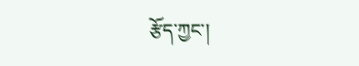རྩོད་ཀྱང་།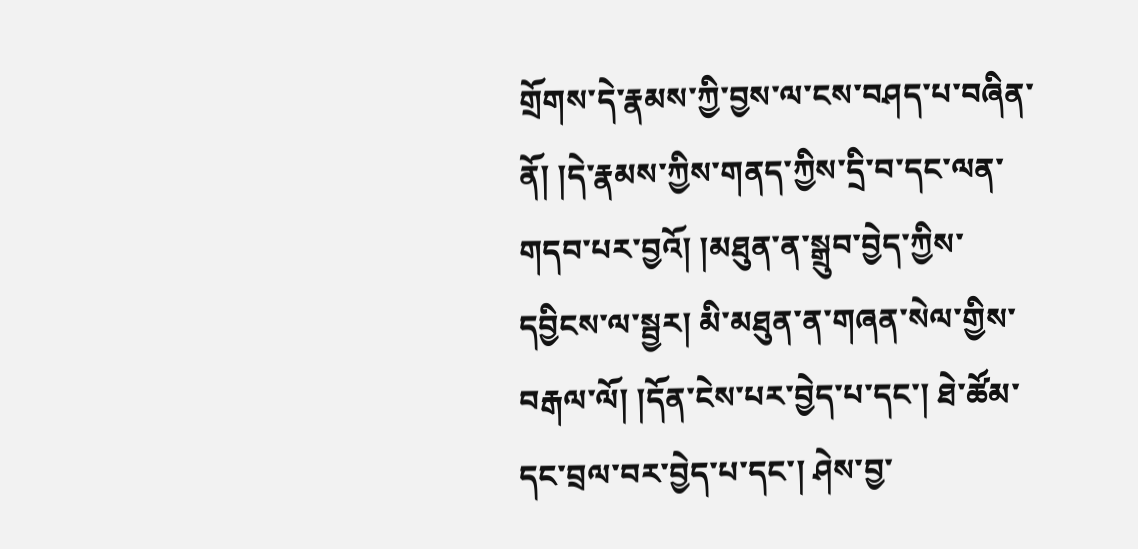གྲོགས་དེ་རྣམས་ཀྱི་བྱས་ལ་ངས་བཤད་པ་བཞིན་ནོ། །དེ་རྣམས་ཀྱིས་གནད་ཀྱིས་དྲི་བ་དང་ལན་གདབ་པར་བྱའོ། །མཐུན་ན་སྒྲུབ་བྱེད་ཀྱིས་དབྱིངས་ལ་སྦྱར། མི་མཐུན་ན་གཞན་སེལ་གྱིས་བརྒལ་ལོ། །དོན་ངེས་པར་བྱེད་པ་དང་། ཐེ་ཚོམ་དང་བྲལ་བར་བྱེད་པ་དང་། ཤེས་བྱ་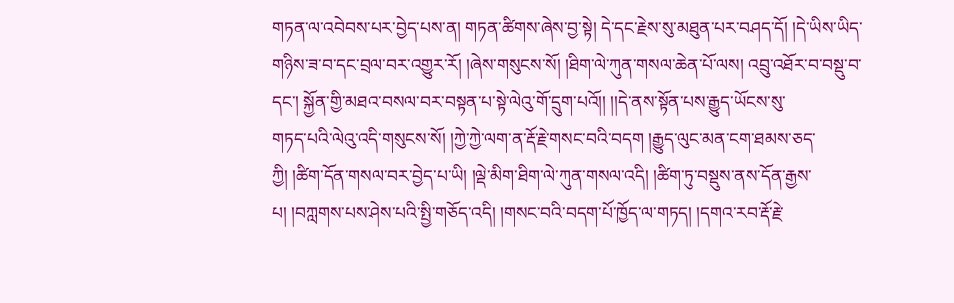གཏན་ལ་འབེབས་པར་བྱེད་པས་ན། གཏན་ཚིགས་ཞེས་བྱ་སྟེ། དེ་དང་རྗེས་སུ་མཐུན་པར་བཤད་དོ། །དེ་ཡིས་ཡིད་གཉིས་ཟ་བ་དང་བྲལ་བར་འགྱུར་རོ། །ཞེས་གསུངས་སོ། །ཐིག་ལེ་ཀུན་གསལ་ཆེན་པོ་ལས། འབྲུ་འཐོར་བ་བསྡུ་བ་དང་། སྐྱོན་གྱི་མཐའ་བསལ་བར་བསྟན་པ་སྟེ་ལེའུ་གོ་དྲུག་པའོ།། །།དེ་ནས་སྟོན་པས་རྒྱུད་ཡོངས་སུ་
གཏད་པའི་ལེའུ་འདི་གསུངས་སོ། །ཀྱེ་ཀྱེ་ལག་ན་རྡོ་རྗེ་གསང་བའི་བདག །རྒྱུད་ལུང་མན་ངག་ཐམས་ཅད་ཀྱི། །ཚིག་དོན་གསལ་བར་བྱེད་པ་ཡི། །ལྡེ་མིག་ཐིག་ལེ་ཀུན་གསལ་འདི། །ཚིག་ཏུ་བསྡུས་ནས་དོན་རྒྱས་པ། །བཀླགས་པས་ཤེས་པའི་སྤྱི་གཅོད་འདི། །གསང་བའི་བདག་པོ་ཁྱོད་ལ་གཏད། །དགའ་རབ་རྡོ་རྗེ་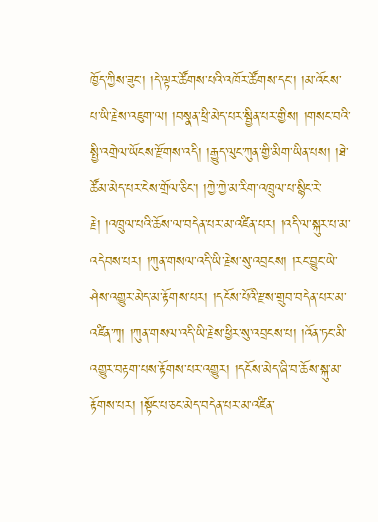ཁྱོད་ཀྱིས་ཟུང་། །དེ་ལྟར་ཚོགས་པའི་འཁོར་ཚོགས་དང་། །མ་འོངས་པ་ཡི་རྗེས་འཇུག་ལ། །བསྣན་ཕྲི་མེད་པར་སྦྱིན་པར་གྱིས། །གསང་བའི་སྤྱི་འགྲེལ་ཡོངས་རྫོགས་འདི། །རྒྱུད་ལུང་ཀུན་གྱི་མིག་ཡིན་པས། །ཐེ་ཚོམ་མེད་པར་ངེས་གྲོལ་ཅིང་། །ཀྱེ་ཀྱེ་མ་རིག་འཁྲུལ་པ་སྙིང་རེ་རྗེ། །འཁྲུལ་པའི་ཆོས་ལ་བདེན་པར་མ་འཛིན་པར། །འདི་ལ་སྐུར་པ་མ་འདེབས་པར། །ཀུན་གསལ་འདི་ཡི་རྗེས་སུ་འབྲངས། །རང་བྱུང་ཡེ་ཤེས་འགྱུར་མེད་མ་རྟོགས་པར། །དངོས་པོའི་རྫས་གྲུབ་བདེན་པར་མ་འཛིན་ཀྭ། །ཀུན་གསལ་འདི་ཡི་རྗེས་ཕྱིར་སུ་འབྲངས་པ། །འོན་ཏང་མི་འགྱུར་བརྟག་པས་རྟོགས་པར་འགྱུར། །དངོས་མེད་ཞི་བ་ཆོས་སྐུ་མ་རྟོགས་པར། །སྟོང་པ་ཅང་མེད་བདེན་པར་མ་འཛིན་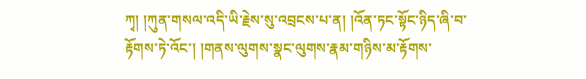ཀྭ། །ཀུན་གསལ་འདི་ཡི་རྗེས་སུ་འབྲངས་པ་ན། །འོན་ཏང་སྟོང་ཉིད་ཞི་བ་རྟོགས་ཏེ་འོང་། །གནས་ལུགས་སྣང་ལུགས་རྣམ་གཉིས་མ་རྟོགས་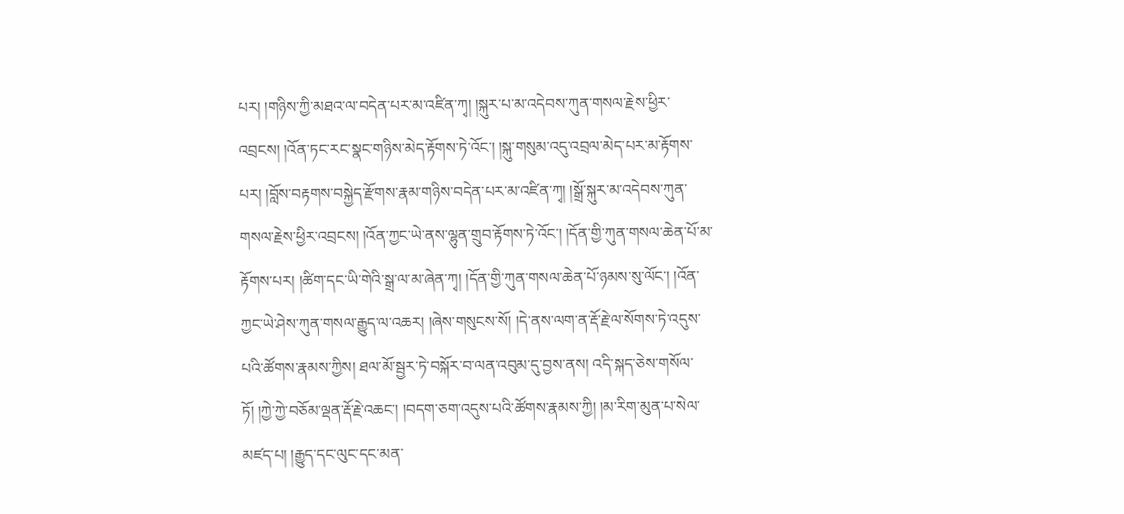པར། །གཉིས་ཀྱི་མཐའ་ལ་བདེན་པར་མ་འཛིན་ཀྭ། །སྐུར་པ་མ་འདེབས་ཀུན་གསལ་རྗེས་ཕྱིར་འབྲངས། །འོན་ཏང་རང་སྣང་གཉིས་མེད་རྟོགས་ཏེ་འོང་། །སྐུ་གསུམ་འདུ་འབྲལ་མེད་པར་མ་རྟོགས་པར། །བློས་བརྟགས་བསྐྱེད་རྫོགས་རྣམ་གཉིས་བདེན་པར་མ་འཛིན་ཀྭ། །སྒྲོ་སྐུར་མ་འདེབས་ཀུན་གསལ་རྗེས་ཕྱིར་འབྲངས། །འོན་ཀྱང་ཡེ་ནས་ལྷུན་གྲུབ་རྟོགས་ཏེ་འོང་། །དོན་གྱི་ཀུན་གསལ་ཆེན་པོ་མ་རྟོགས་པར། །ཚིག་དང་ཡི་གེའི་སྒྲ་ལ་མ་ཞེན་ཀྭ། །དོན་གྱི་ཀུན་གསལ་ཆེན་པོ་ཉམས་སུ་ལོང་། །འོན་ཀྱང་ཡེ་ཤེས་ཀུན་གསལ་རྒྱུད་ལ་འཆར། །ཞེས་གསུངས་སོ། །དེ་ནས་ལག་ན་རྡོ་རྗེ་ལ་སོགས་ཏེ་འདུས་པའི་ཚོགས་རྣམས་ཀྱིས། ཐལ་མོ་སྦྱར་ཏེ་བསྐོར་བ་ལན་འབུམ་དུ་བྱས་ནས། འདི་སྐད་ཅེས་གསོལ་ཏོ། །ཀྱེ་ཀྱེ་བཅོམ་ལྡན་རྡོ་རྗེ་འཆང་། །བདག་ཅག་འདུས་པའི་ཚོགས་རྣམས་ཀྱི། །མ་རིག་མུན་པ་སེལ་མཛད་པ། །རྒྱུད་དང་ལུང་དང་མན་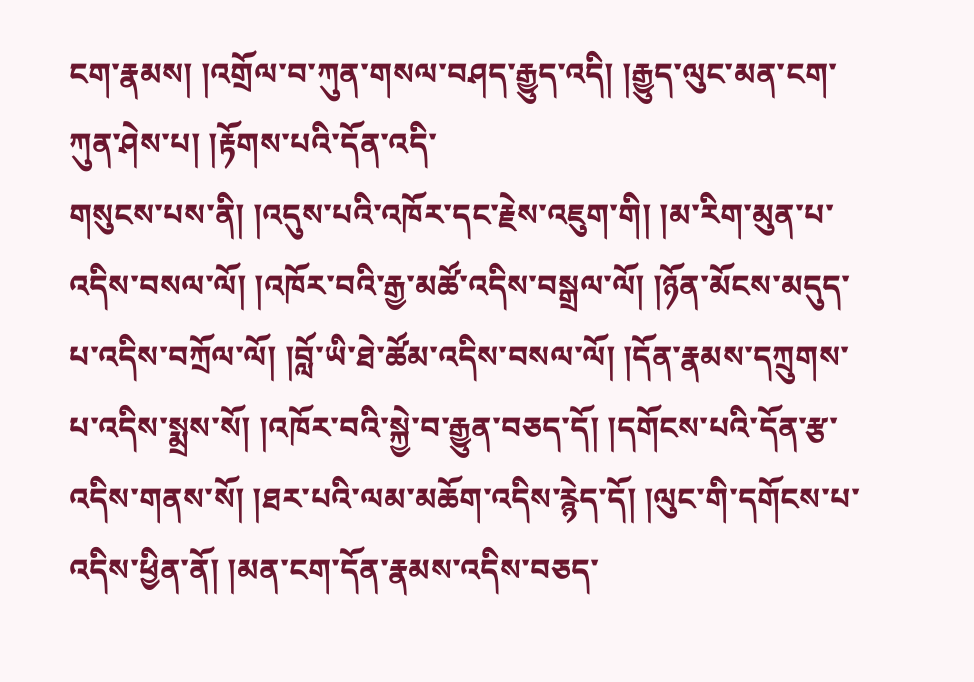ངག་རྣམས། །འགྲོལ་བ་ཀུན་གསལ་བཤད་རྒྱུད་འདི། །རྒྱུད་ལུང་མན་ངག་ཀུན་ཤེས་པ། །རྟོགས་པའི་དོན་འདི་
གསུངས་པས་ནི། །འདུས་པའི་འཁོར་དང་རྗེས་འཇུག་གི། །མ་རིག་མུན་པ་འདིས་བསལ་ལོ། །འཁོར་བའི་རྒྱ་མཚོ་འདིས་བསྒྲལ་ལོ། །ཉོན་མོངས་མདུད་པ་འདིས་བཀྲོལ་ལོ། །བློ་ཡི་ཐེ་ཚོམ་འདིས་བསལ་ལོ། །དོན་རྣམས་དཀྲུགས་པ་འདིས་སྨྲས་སོ། །འཁོར་བའི་སྐྱེ་བ་རྒྱུན་བཅད་དོ། །དགོངས་པའི་དོན་རྩ་འདིས་གནས་སོ། །ཐར་པའི་ལམ་མཆོག་འདིས་རྙེད་དོ། །ལུང་གི་དགོངས་པ་འདིས་ཕྱིན་ནོ། །མན་ངག་དོན་རྣམས་འདིས་བཅད་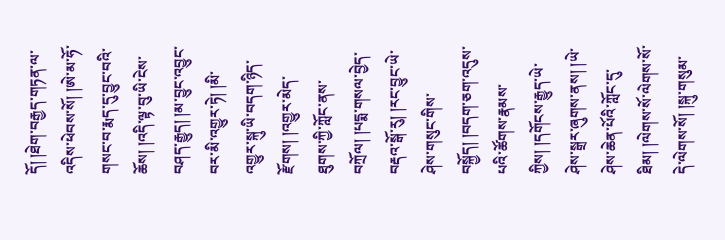དོ། །ཐེག་བརྒྱད་གཏན་ལ་འདིས་ཕེབས་སོ། །ཨེ་མ་ཧོ་གསང་བ་རྨད་དུ་བྱུང་བའི་ཆོས། །འདི་ལྟ་བུ་ཡི་ངེས་བཤད་རྒྱུད། །མ་བྱུང་འབྱུང་བར་མི་འགྱུར་ཏེ། །མི་འགྱུར་སྐུ་ཡི་བདག་ཉིད་རྫོགས། །འགྱུར་མེད་ཐུགས་ཀྱི་ཀློང་ནས་བཀྲོལ། །པདྨ་གསལ་བྱེད་བརྡའ་སྒོ་རུ། །རང་བྱུང་ཡེ་ཤེས་གསུང་གིས་བསྐྱོད། །བདག་ཅག་འདུས་པའི་ཚོགས་རྣམས་ཀྱིས། །དགོངས་རྒྱུད་ཡེ་ཤེས་སྒྲར་ཞུགས་ནས། །ཡེ་ཤེས་ཆེན་པོའི་ཀློང་དུ་ཐིམ། །ལེགས་སོ་ལེགས་སོ་དེ་ལེགས་སོ། །སྐུ་གསུམ་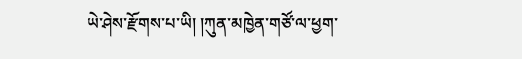ཡེ་ཤེས་རྫོགས་པ་ཡི། །ཀུན་མཁྱེན་གཙོ་ལ་ཕྱག་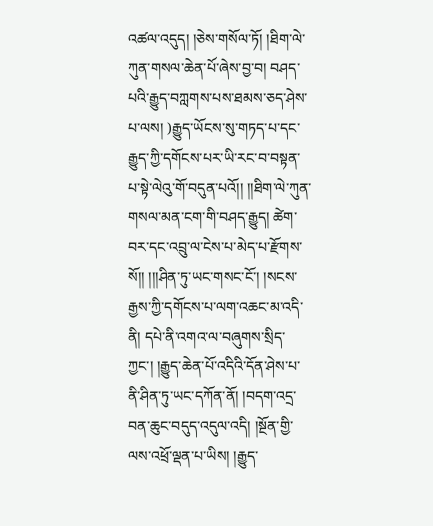འཚལ་འདུད། །ཅེས་གསོལ་ཏོ། །ཐིག་ལེ་ཀུན་གསལ་ཆེན་པོ་ཞེས་བྱ་བ། བཤད་པའི་རྒྱུད་བཀླགས་པས་ཐམས་ཅད་ཤེས་པ་ལས། )རྒྱུད་ཡོངས་སུ་གཏད་པ་དང་རྒྱུད་ཀྱི་དགོངས་པར་ཡི་རང་བ་བསྟན་པ་སྟེ་ལེའུ་གོ་བདུན་པའོ།། །།ཐིག་ལེ་ཀུན་གསལ་མན་ངག་གི་བཤད་རྒྱུད། ཚེག་བར་དང་འབྲུ་ལ་ངེས་པ་མེད་པ་རྫོགས་སོ།། །།།ཤིན་ཏུ་ཡང་གསང་ངོ་། །སངས་རྒྱས་ཀྱི་དགོངས་པ་ལག་འཆང་མ་འདི་ནི། དཔེ་ནི་འགའ་ལ་བཞུགས་སྲིད་ཀྱང་། །རྒྱུད་ཆེན་པོ་འདིའི་དོན་ཤེས་པ་ནི་ཤིན་ཏུ་ཡང་དཀོན་ནོ། །བདག་འདྲ་བན་ཆུང་བདུད་འདུལ་འདི། །སྔོན་གྱི་ལས་འཕྲོ་ལྡན་པ་ཡིས། །རྒྱུད་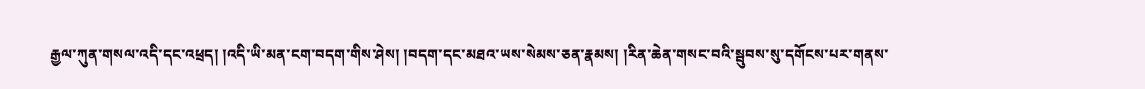རྒྱལ་ཀུན་གསལ་འདི་དང་འཕྲད། །འདི་ཡི་མན་ངག་བདག་གིས་ཤེས། །བདག་དང་མཐའ་ཡས་སེམས་ཅན་རྣམས། །རིན་ཆེན་གསང་བའི་སྦུབས་སུ་དགོངས་པར་གནས་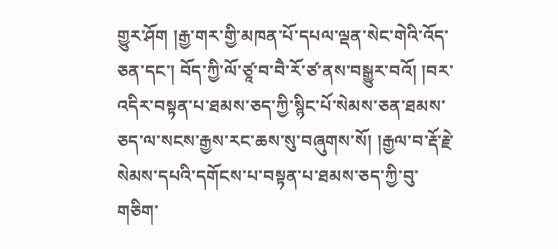གྱུར་ཤོག །རྒྱ་གར་གྱི་མཁན་པོ་དཔལ་ལྡན་སེང་གེའི་འོད་ཅན་དང་། བོད་ཀྱི་ལོ་ཙཱ་བ་བཻ་རོ་ཙ་ནས་བསྒྱུར་བའོ། །བར་འདིར་བསྟན་པ་ཐམས་ཅད་ཀྱི་སྙིང་པོ་སེམས་ཅན་ཐམས་ཅད་ལ་སངས་རྒྱས་རང་ཆས་སུ་བཞུགས་སོ། །རྒྱལ་བ་རྡོ་རྗེ་སེམས་དཔའི་དགོངས་པ་བསྟན་པ་ཐམས་ཅད་ཀྱི་བུ་གཅིག་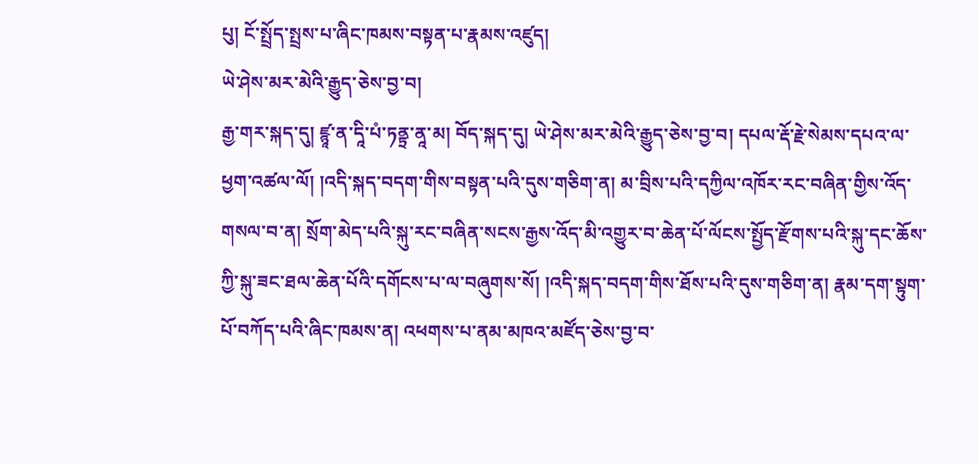པུ། ངོ་སྤྲོད་སྤྲས་པ་ཞིང་ཁམས་བསྟན་པ་རྣམས་འཛུད།
ཡེ་ཤེས་མར་མེའི་རྒྱུད་ཅེས་བྱ་བ།
རྒྱ་གར་སྐད་དུ། ཛྙཱ་ན་དཱི་པཾ་ཏནྟྲ་ནཱ་མ། བོད་སྐད་དུ། ཡེ་ཤེས་མར་མེའི་རྒྱུད་ཅེས་བྱ་བ། དཔལ་རྡོ་རྗེ་སེམས་དཔའ་ལ་ཕྱག་འཚལ་ལོ། །འདི་སྐད་བདག་གིས་བསྟན་པའི་དུས་གཅིག་ན། མ་བྲིས་པའི་དཀྱིལ་འཁོར་རང་བཞིན་གྱིས་འོད་གསལ་བ་ན། སྲོག་མེད་པའི་སྐུ་རང་བཞིན་སངས་རྒྱས་འོད་མི་འགྱུར་བ་ཆེན་པོ་ལོངས་སྤྱོད་རྫོགས་པའི་སྐུ་དང་ཆོས་ཀྱི་སྐུ་ཟང་ཐལ་ཆེན་པོའི་དགོངས་པ་ལ་བཞུགས་སོ། །འདི་སྐད་བདག་གིས་ཐོས་པའི་དུས་གཅིག་ན། རྣམ་དག་སྟུག་པོ་བཀོད་པའི་ཞིང་ཁམས་ན། འཕགས་པ་ནམ་མཁའ་མཛོད་ཅེས་བྱ་བ་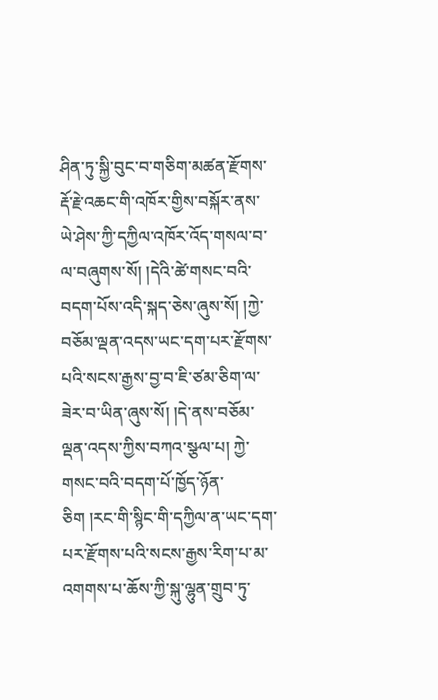ཤིན་ཏུ་སྐྱི་བུང་བ་གཅིག་མཚན་རྫོགས་རྡོ་རྗེ་འཆང་གི་འཁོར་གྱིས་བསྐོར་ནས་ཡེ་ཤེས་ཀྱི་དཀྱིལ་འཁོར་འོད་གསལ་བ་ལ་བཞུགས་སོ། །དེའི་ཚེ་གསང་བའི་བདག་པོས་འདི་སྐད་ཅེས་ཞུས་སོ། །ཀྱེ་བཅོམ་ལྡན་འདས་ཡང་དག་པར་རྫོགས་པའི་སངས་རྒྱས་བྱ་བ་ཇི་ཙམ་ཅིག་ལ་ཟེར་བ་ཡིན་ཞུས་སོ། །དེ་ནས་བཅོམ་ལྡན་འདས་ཀྱིས་བཀའ་སྩལ་པ། ཀྱེ་གསང་བའི་བདག་པོ་ཁྱོད་ཉོན་ཅིག །རང་གི་སྙིང་གི་དཀྱིལ་ན་ཡང་དག་པར་རྫོགས་པའི་སངས་རྒྱས་རིག་པ་མ་འགགས་པ་ཆོས་ཀྱི་སྐུ་ལྷུན་གྲུབ་ཏུ་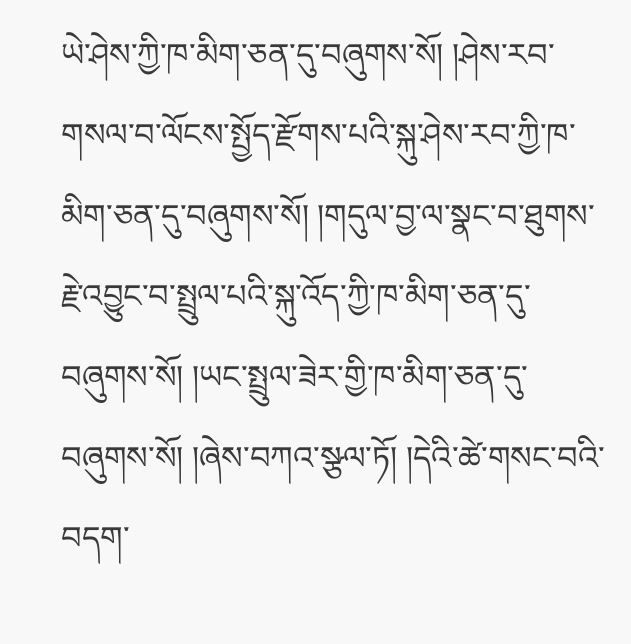ཡེ་ཤེས་ཀྱི་ཁ་མིག་ཅན་དུ་བཞུགས་སོ། །ཤེས་རབ་གསལ་བ་ལོངས་སྤྱོད་རྫོགས་པའི་སྐུ་ཤེས་རབ་ཀྱི་ཁ་མིག་ཅན་དུ་བཞུགས་སོ། །གདུལ་བྱ་ལ་སྣང་བ་ཐུགས་རྗེ་འབྱུང་བ་སྤྲུལ་པའི་སྐུ་འོད་ཀྱི་ཁ་མིག་ཅན་དུ་བཞུགས་སོ། །ཡང་སྤྲུལ་ཟེར་གྱི་ཁ་མིག་ཅན་དུ་བཞུགས་སོ། །ཞེས་བཀའ་སྩལ་ཏོ། །དེའི་ཚེ་གསང་བའི་བདག་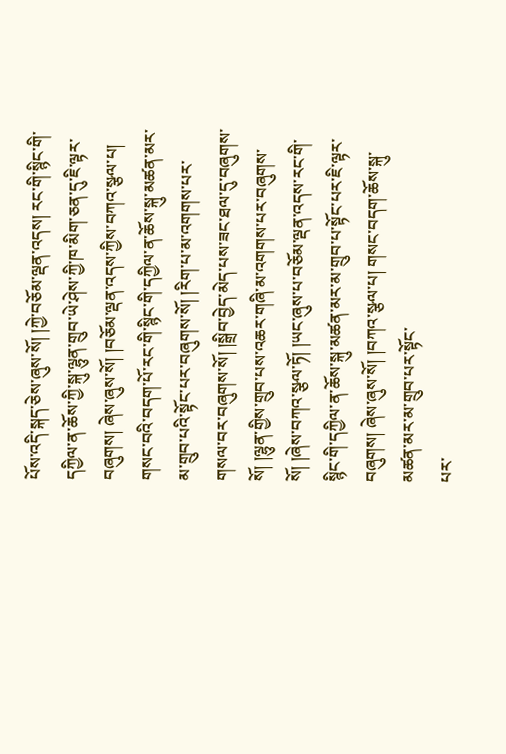པོས་འདི་སྐད་ཅེས་ཞུས་སོ། །ཀྱེ་བཅོམ་ལྡན་འདས། རང་གི་སྙིང་གི་དཀྱིལ་ན་ཆོས་ཀྱི་སྐུ་ལྷུན་གྲུབ་ཡེ་ཤེས་ཀྱི་ཁ་མིག་ཅན་དུ་ཇི་ལྟར་བཞུགས། ཞེས་ཞུས་སོ། །བཅོམ་ལྡན་འདས་ཀྱིས་བཀའ་སྩལ་པ། གསང་བའི་བདག་པོ་རང་གི་སྙིང་གི་དཀྱིལ་ན་ཆོས་སྐུ་མཚན་མར་མ་གྲུབ་པའི་སྟོང་པར་བཞུགས་སོ། །རིག་པ་མ་འགགས་པར་གསལ་བར་བཞུགས་སོ། །སྒྲིབ་བྱེད་མེད་པས་ཟང་ཐལ་དུ་བཞུགས་སོ། །ལྷུན་གྱིས་གྲུབ་པས་འཆར་གཞི་མ་འགགས་པར་བཞུགས་སོ། །ཞེས་བཀའ་སྩལ་ཏོ། །ཡང་ཞུས་པ་བཅོམ་ལྡན་འདས་རང་གི་སྙིང་གི་དཀྱིལ་ན་ཆོས་སྐུ་མཚན་མར་མ་གྲུབ་པ་སྟོང་པར་ཇི་ལྟར་བཞུགས། ཞེས་ཞུས་སོ། །བཀའ་སྩལ་པ། གསང་བདག་ཆོས་སྐུ་མཚན་མར་མ་གྲུབ་པར་སྟོང་
པར་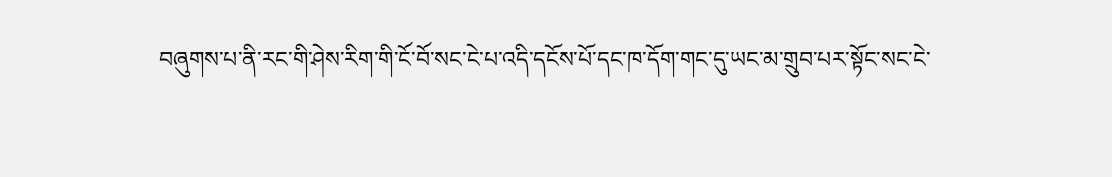བཞུགས་པ་ནི་རང་གི་ཤེས་རིག་གི་ངོ་བོ་སང་ངེ་པ་འདི་དངོས་པོ་དང་ཁ་དོག་གང་དུ་ཡང་མ་གྲུབ་པར་སྟོང་སང་ངེ་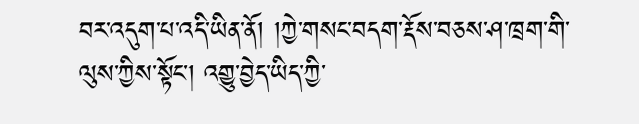བར་འདུག་པ་འདི་ཡིན་ནོ། །ཀྱེ་གསང་བདག་རྡོས་བཅས་ཤ་ཁྲག་གི་ལུས་ཀྱིས་སྟོང་། འགྱུ་བྱེད་ཡིད་ཀྱི་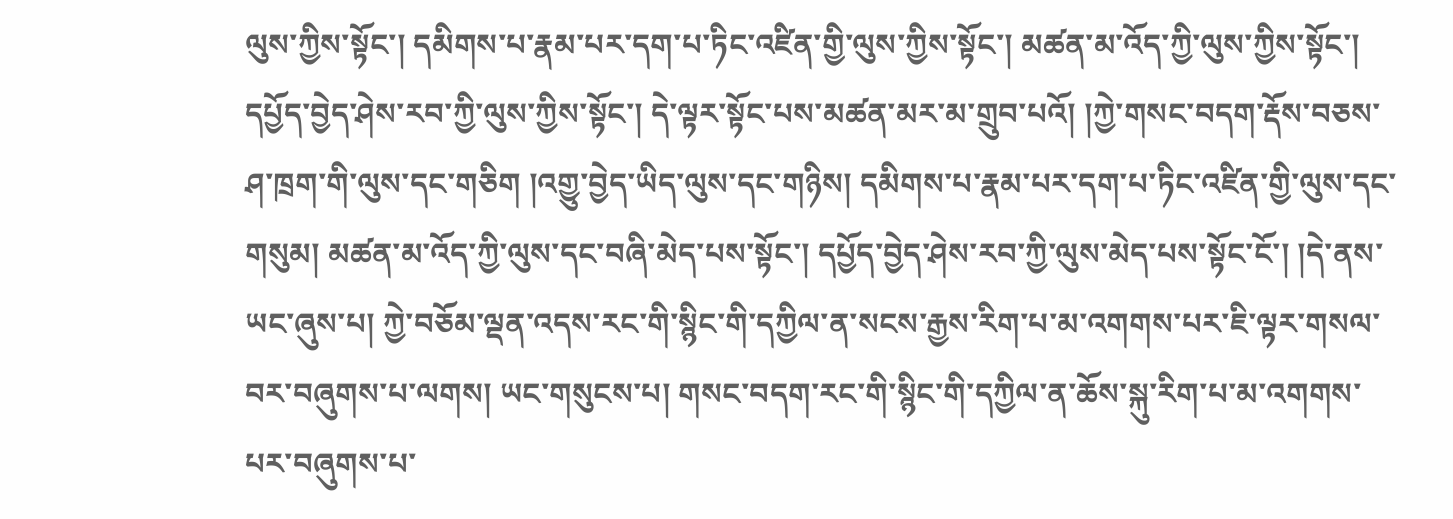ལུས་ཀྱིས་སྟོང་། དམིགས་པ་རྣམ་པར་དག་པ་ཏིང་འཛིན་གྱི་ལུས་ཀྱིས་སྟོང་། མཚན་མ་འོད་ཀྱི་ལུས་ཀྱིས་སྟོང་། དཔྱོད་བྱེད་ཤེས་རབ་ཀྱི་ལུས་ཀྱིས་སྟོང་། དེ་ལྟར་སྟོང་པས་མཚན་མར་མ་གྲུབ་པའོ། །ཀྱེ་གསང་བདག་རྡོས་བཅས་ཤ་ཁྲག་གི་ལུས་དང་གཅིག །འགྱུ་བྱེད་ཡིད་ལུས་དང་གཉིས། དམིགས་པ་རྣམ་པར་དག་པ་ཏིང་འཛིན་གྱི་ལུས་དང་གསུམ། མཚན་མ་འོད་ཀྱི་ལུས་དང་བཞི་མེད་པས་སྟོང་། དཔྱོད་བྱེད་ཤེས་རབ་ཀྱི་ལུས་མེད་པས་སྟོང་ངོ་། །དེ་ནས་ཡང་ཞུས་པ། ཀྱེ་བཅོམ་ལྡན་འདས་རང་གི་སྙིང་གི་དཀྱིལ་ན་སངས་རྒྱས་རིག་པ་མ་འགགས་པར་ཇི་ལྟར་གསལ་བར་བཞུགས་པ་ལགས། ཡང་གསུངས་པ། གསང་བདག་རང་གི་སྙིང་གི་དཀྱིལ་ན་ཆོས་སྐུ་རིག་པ་མ་འགགས་པར་བཞུགས་པ་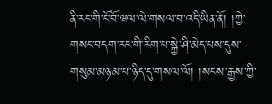ནི་རང་གི་ངོ་བོ་ཝལ་ལེ་གསལ་བ་འདི་ཡིན་ནོ། །ཀྱེ་གསང་བདག་རང་གི་རིག་པ་སྐྱེ་ཤི་མེད་པས་དུས་གསུམ་མཉམ་པ་ཉིད་དུ་གསལ་ལོ། །སངས་རྒྱས་ཀྱི་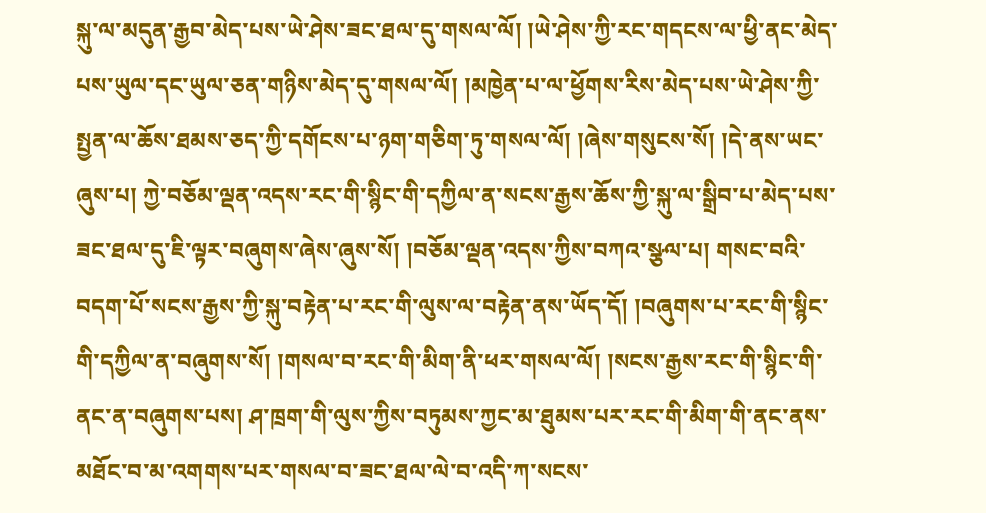སྐུ་ལ་མདུན་རྒྱབ་མེད་པས་ཡེ་ཤེས་ཟང་ཐལ་དུ་གསལ་ལོ། །ཡེ་ཤེས་ཀྱི་རང་གདངས་ལ་ཕྱི་ནང་མེད་པས་ཡུལ་དང་ཡུལ་ཅན་གཉིས་མེད་དུ་གསལ་ལོ། །མཁྱེན་པ་ལ་ཕྱོགས་རིས་མེད་པས་ཡེ་ཤེས་ཀྱི་སྤྱན་ལ་ཆོས་ཐམས་ཅད་ཀྱི་དགོངས་པ་ཉག་གཅིག་ཏུ་གསལ་ལོ། །ཞེས་གསུངས་སོ། །དེ་ནས་ཡང་ཞུས་པ། ཀྱེ་བཅོམ་ལྡན་འདས་རང་གི་སྙིང་གི་དཀྱིལ་ན་སངས་རྒྱས་ཆོས་ཀྱི་སྐུ་ལ་སྒྲིབ་པ་མེད་པས་ཟང་ཐལ་དུ་ཇི་ལྟར་བཞུགས་ཞེས་ཞུས་སོ། །བཅོམ་ལྡན་འདས་ཀྱིས་བཀའ་སྩལ་པ། གསང་བའི་བདག་པོ་སངས་རྒྱས་ཀྱི་སྐུ་བརྟེན་པ་རང་གི་ལུས་ལ་བརྟེན་ནས་ཡོད་དོ། །བཞུགས་པ་རང་གི་སྙིང་གི་དཀྱིལ་ན་བཞུགས་སོ། །གསལ་བ་རང་གི་མིག་ནི་ཕར་གསལ་ལོ། །སངས་རྒྱས་རང་གི་སྙིང་གི་ནང་ན་བཞུགས་པས། ཤ་ཁྲག་གི་ལུས་ཀྱིས་བཏུམས་ཀྱང་མ་ཐུམས་པར་རང་གི་མིག་གི་ནང་ནས་མཐོང་བ་མ་འགགས་པར་གསལ་བ་ཟང་ཐལ་ལེ་བ་འདི་ཀ་སངས་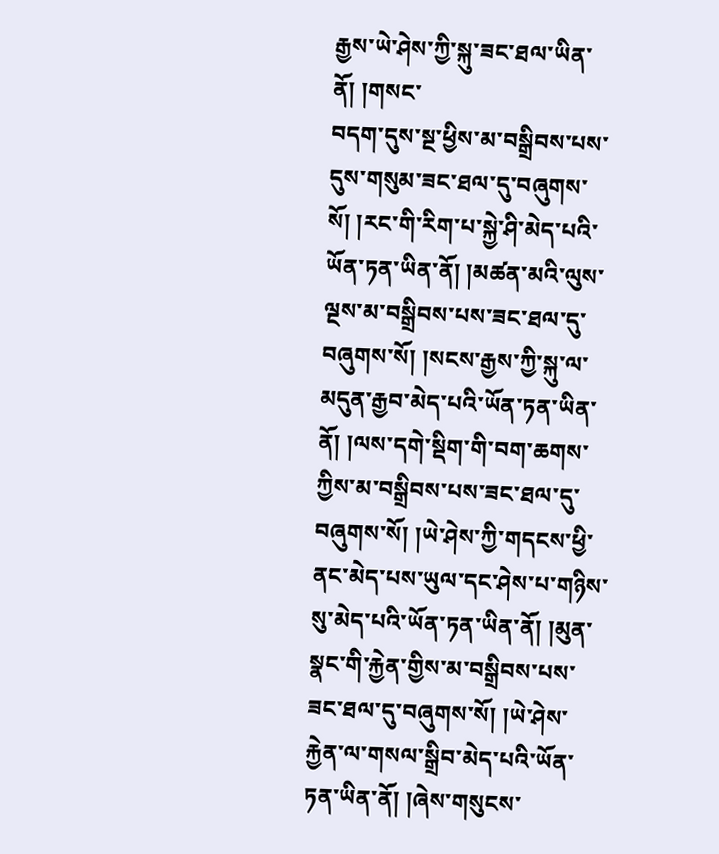རྒྱས་ཡེ་ཤེས་ཀྱི་སྐུ་ཟང་ཐལ་ཡིན་ནོ། །གསང་
བདག་དུས་སྔ་ཕྱིས་མ་བསྒྲིབས་པས་དུས་གསུམ་ཟང་ཐལ་དུ་བཞུགས་སོ། །རང་གི་རིག་པ་སྐྱེ་ཤི་མེད་པའི་ཡོན་ཏན་ཡིན་ནོ། །མཚན་མའི་ལུས་ལྔས་མ་བསྒྲིབས་པས་ཟང་ཐལ་དུ་བཞུགས་སོ། །སངས་རྒྱས་ཀྱི་སྐུ་ལ་མདུན་རྒྱབ་མེད་པའི་ཡོན་ཏན་ཡིན་ནོ། །ལས་དགེ་སྡིག་གི་བག་ཆགས་ཀྱིས་མ་བསྒྲིབས་པས་ཟང་ཐལ་དུ་བཞུགས་སོ། །ཡེ་ཤེས་ཀྱི་གདངས་ཕྱི་ནང་མེད་པས་ཡུལ་དང་ཤེས་པ་གཉིས་སུ་མེད་པའི་ཡོན་ཏན་ཡིན་ནོ། །མུན་སྣང་གི་རྐྱེན་གྱིས་མ་བསྒྲིབས་པས་ཟང་ཐལ་དུ་བཞུགས་སོ། །ཡེ་ཤེས་རྐྱེན་ལ་གསལ་སྒྲིབ་མེད་པའི་ཡོན་ཏན་ཡིན་ནོ། །ཞེས་གསུངས་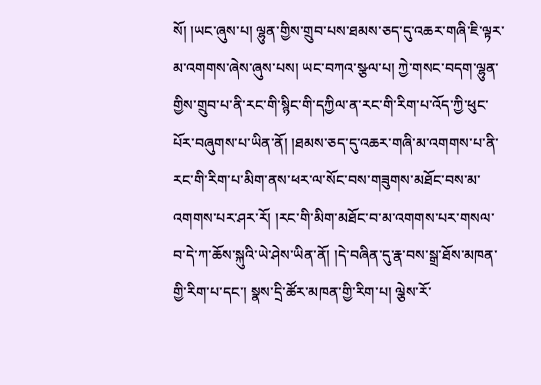སོ། །ཡང་ཞུས་པ། ལྷུན་གྱིས་གྲུབ་པས་ཐམས་ཅད་དུ་འཆར་གཞི་ཇི་ལྟར་མ་འགགས་ཞེས་ཞུས་པས། ཡང་བཀའ་སྩལ་པ། ཀྱེ་གསང་བདག་ལྷུན་གྱིས་གྲུབ་པ་ནི་རང་གི་སྙིང་གི་དཀྱིལ་ན་རང་གི་རིག་པ་འོད་ཀྱི་ཕུང་པོར་བཞུགས་པ་ཡིན་ནོ། །ཐམས་ཅད་དུ་འཆར་གཞི་མ་འགགས་པ་ནི་རང་གི་རིག་པ་མིག་ནས་ཕར་ལ་སོང་བས་གཟུགས་མཐོང་བས་མ་འགགས་པར་ཤར་རོ། །རང་གི་མིག་མཐོང་བ་མ་འགགས་པར་གསལ་བ་དེ་ཀ་ཆོས་སྐུའི་ཡེ་ཤེས་ཡིན་ནོ། །དེ་བཞིན་དུ་རྣ་བས་སྒྲ་ཐོས་མཁན་གྱི་རིག་པ་དང་། སྣས་དྲི་ཚོར་མཁན་གྱི་རིག་པ། ལྕེས་རོ་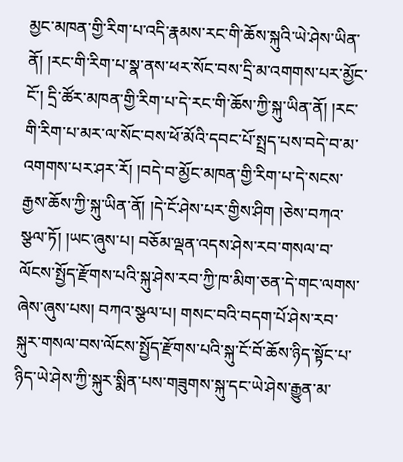མྱང་མཁན་གྱི་རིག་པ་འདི་རྣམས་རང་གི་ཆོས་སྐུའི་ཡེ་ཤེས་ཡིན་ནོ། །རང་གི་རིག་པ་སྣ་ནས་ཕར་སོང་བས་དྲི་མ་འགགས་པར་མྱོང་ངོ་། དྲི་ཚོར་མཁན་གྱི་རིག་པ་དེ་རང་གི་ཆོས་ཀྱི་སྐུ་ཡིན་ནོ། །རང་གི་རིག་པ་མར་ལ་སོང་བས་ཕོ་མོའི་དབང་པོ་སྤྲད་པས་བདེ་བ་མ་འགགས་པར་ཤར་རོ། །བདེ་བ་མྱོང་མཁན་གྱི་རིག་པ་དེ་སངས་རྒྱས་ཆོས་ཀྱི་སྐུ་ཡིན་ནོ། །དེ་ངོ་ཤེས་པར་གྱིས་ཤིག །ཅེས་བཀའ་སྩལ་ཏོ། །ཡང་ཞུས་པ། བཅོམ་ལྡན་འདས་ཤེས་རབ་གསལ་བ་ལོངས་སྤྱོད་རྫོགས་པའི་སྐུ་ཤེས་རབ་ཀྱི་ཁ་མིག་ཅན་དེ་གང་ལགས་ཞེས་ཞུས་པས། བཀའ་སྩལ་པ། གསང་བའི་བདག་པོ་ཤེས་རབ་སྐུར་གསལ་བས་ལོངས་སྤྱོད་རྫོགས་པའི་སྐུ་ངོ་བོ་ཆོས་ཉིད་སྟོང་པ་ཉིད་ཡེ་ཤེས་ཀྱི་སྐུར་སྨིན་པས་གཟུགས་སྐུ་དང་ཡེ་ཤེས་རྒྱུན་མ་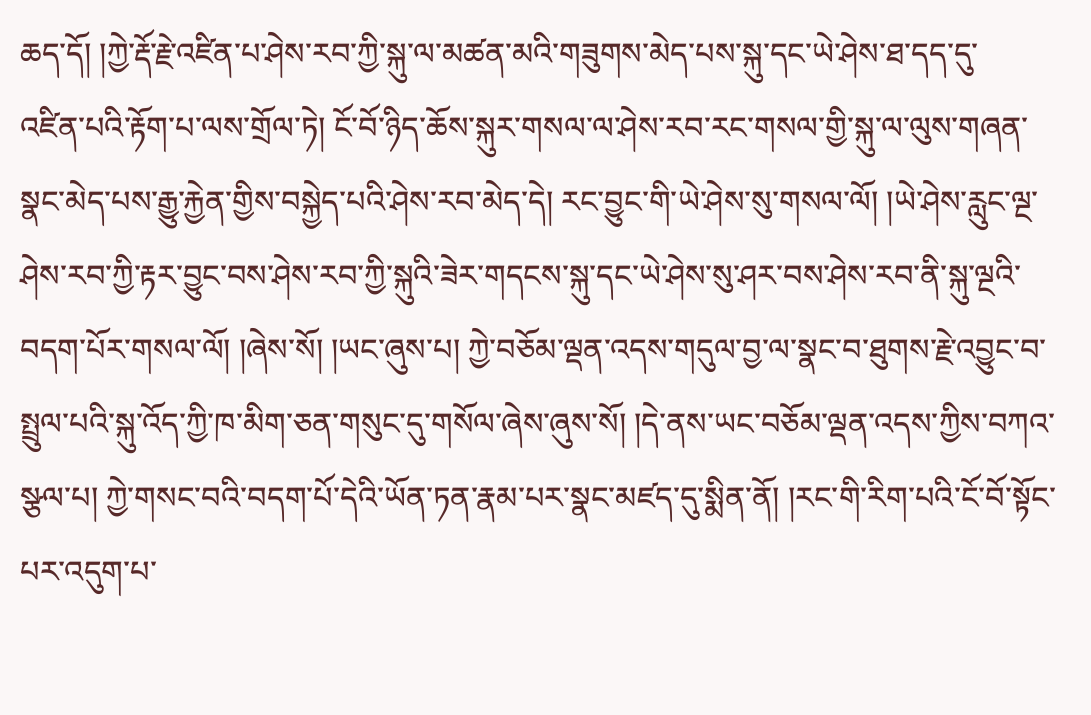ཆད་དོ། །ཀྱེ་རྡོ་རྗེ་འཛིན་པ་ཤེས་རབ་ཀྱི་སྐུ་ལ་མཚན་མའི་གཟུགས་མེད་པས་སྐུ་དང་ཡེ་ཤེས་ཐ་དད་དུ་
འཛིན་པའི་རྟོག་པ་ལས་གྲོལ་ཏེ། ངོ་བོ་ཉིད་ཆོས་སྐུར་གསལ་ལ་ཤེས་རབ་རང་གསལ་གྱི་སྐུ་ལ་ལུས་གཞན་སྣང་མེད་པས་རྒྱུ་རྐྱེན་གྱིས་བསྐྱེད་པའི་ཤེས་རབ་མེད་དེ། རང་བྱུང་གི་ཡེ་ཤེས་སུ་གསལ་ལོ། །ཡེ་ཤེས་རླུང་ལྔ་ཤེས་རབ་ཀྱི་རྟར་བྱུང་བས་ཤེས་རབ་ཀྱི་སྐུའི་ཟེར་གདངས་སྐུ་དང་ཡེ་ཤེས་སུ་ཤར་བས་ཤེས་རབ་ནི་སྐུ་ལྔའི་བདག་པོར་གསལ་ལོ། །ཞེས་སོ། །ཡང་ཞུས་པ། ཀྱེ་བཅོམ་ལྡན་འདས་གདུལ་བྱ་ལ་སྣང་བ་ཐུགས་རྗེ་འབྱུང་བ་སྤྲུལ་པའི་སྐུ་འོད་ཀྱི་ཁ་མིག་ཅན་གསུང་དུ་གསོལ་ཞེས་ཞུས་སོ། །དེ་ནས་ཡང་བཅོམ་ལྡན་འདས་ཀྱིས་བཀའ་སྩལ་པ། ཀྱེ་གསང་བའི་བདག་པོ་དེའི་ཡོན་ཏན་རྣམ་པར་སྣང་མཛད་དུ་སྨིན་ནོ། །རང་གི་རིག་པའི་ངོ་བོ་སྟོང་པར་འདུག་པ་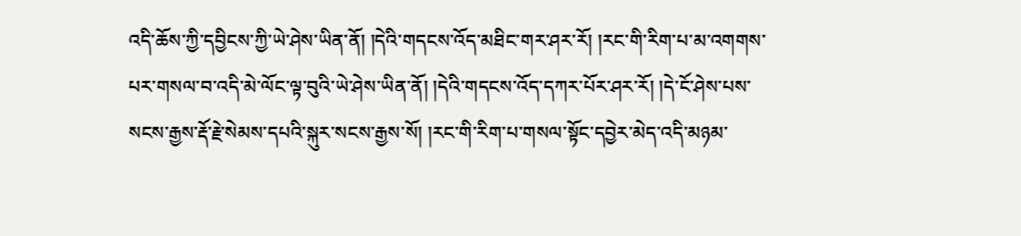འདི་ཆོས་ཀྱི་དབྱིངས་ཀྱི་ཡེ་ཤེས་ཡིན་ནོ། །དེའི་གདངས་འོད་མཐིང་གར་ཤར་རོ། །རང་གི་རིག་པ་མ་འགགས་པར་གསལ་བ་འདི་མེ་ལོང་ལྟ་བུའི་ཡེ་ཤེས་ཡིན་ནོ། །དེའི་གདངས་འོད་དཀར་པོར་ཤར་རོ། །དེ་ངོ་ཤེས་པས་སངས་རྒྱས་རྡོ་རྗེ་སེམས་དཔའི་སྐུར་སངས་རྒྱས་སོ། །རང་གི་རིག་པ་གསལ་སྟོང་དབྱེར་མེད་འདི་མཉམ་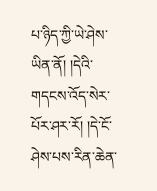པ་ཉིད་ཀྱི་ཡེ་ཤེས་ཡིན་ནོ། །དེའི་གདངས་འོད་སེར་པོར་ཤར་རོ། །དེ་ངོ་ཤེས་པས་རིན་ཆེན་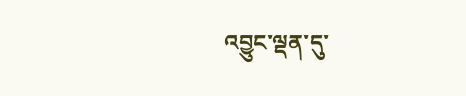འབྱུང་ལྡན་དུ་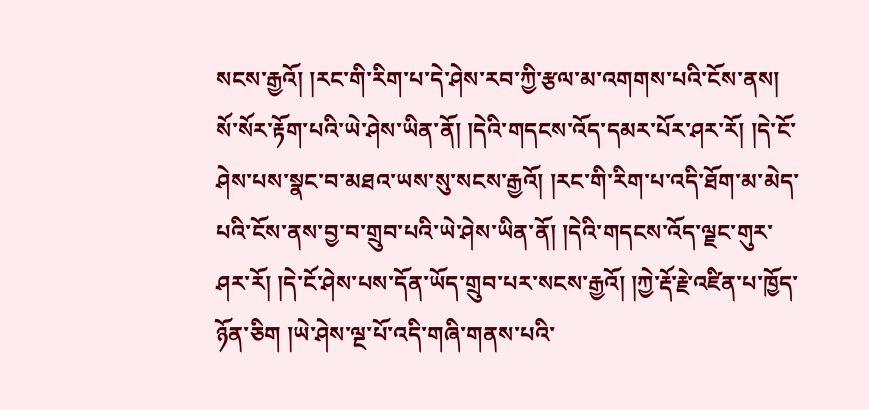སངས་རྒྱའོ། །རང་གི་རིག་པ་དེ་ཤེས་རབ་ཀྱི་རྩལ་མ་འགགས་པའི་ངོས་ནས། སོ་སོར་རྟོག་པའི་ཡེ་ཤེས་ཡིན་ནོ། །དེའི་གདངས་འོད་དམར་པོར་ཤར་རོ། །དེ་ངོ་ཤེས་པས་སྣང་བ་མཐའ་ཡས་སུ་སངས་རྒྱའོ། །རང་གི་རིག་པ་འདི་ཐོག་མ་མེད་པའི་ངོས་ནས་བྱ་བ་གྲུབ་པའི་ཡེ་ཤེས་ཡིན་ནོ། །དེའི་གདངས་འོད་ལྗང་གུར་ཤར་རོ། །དེ་ངོ་ཤེས་པས་དོན་ཡོད་གྲུབ་པར་སངས་རྒྱའོ། །ཀྱེ་རྡོ་རྗེ་འཛིན་པ་ཁྱོད་ཉོན་ཅིག །ཡེ་ཤེས་ལྔ་པོ་འདི་གཞི་གནས་པའི་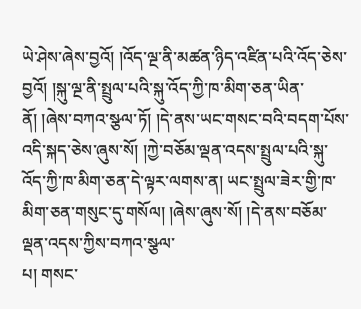ཡེ་ཤེས་ཞེས་བྱའོ། །འོད་ལྔ་ནི་མཚན་ཉིད་འཛིན་པའི་འོད་ཅེས་བྱའོ། །སྐུ་ལྔ་ནི་སྤྲུལ་པའི་སྐུ་འོད་ཀྱི་ཁ་མིག་ཅན་ཡིན་ནོ། །ཞེས་བཀའ་སྩལ་ཏོ། །དེ་ནས་ཡང་གསང་བའི་བདག་པོས་འདི་སྐད་ཅེས་ཞུས་སོ། །ཀྱེ་བཅོམ་ལྡན་འདས་སྤྲུལ་པའི་སྐུ་འོད་ཀྱི་ཁ་མིག་ཅན་དེ་ལྟར་ལགས་ན། ཡང་སྤྲུལ་ཟེར་གྱི་ཁ་མིག་ཅན་གསུང་དུ་གསོལ། །ཞེས་ཞུས་སོ། །དེ་ནས་བཅོམ་ལྡན་འདས་ཀྱིས་བཀའ་སྩལ་
པ། གསང་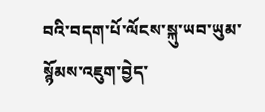བའི་བདག་པོ་ལོངས་སྐུ་ཡབ་ཡུམ་སྙོམས་འཇུག་བྱེད་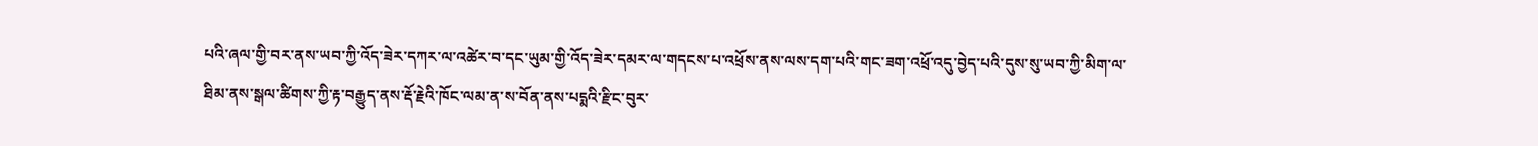པའི་ཞལ་གྱི་བར་ནས་ཡབ་ཀྱི་འོད་ཟེར་དཀར་ལ་འཚེར་བ་དང་ཡུམ་གྱི་འོད་ཟེར་དམར་ལ་གདངས་པ་འཕྲོས་ནས་ལས་དག་པའི་གང་ཟག་འཕྲོ་འདུ་བྱེད་པའི་དུས་སུ་ཡབ་ཀྱི་མིག་ལ་ཐིམ་ནས་སྒལ་ཚིགས་ཀྱི་རྟ་བརྒྱུད་ནས་རྡོ་རྗེའི་ཁོང་ལམ་ན་ས་བོན་ནས་པདྨའི་རྫིང་བུར་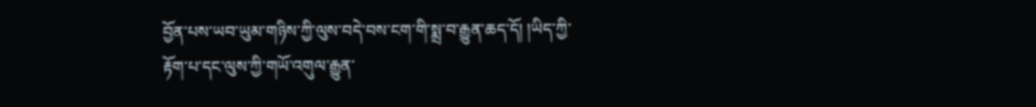བྱོན་པས་ཡབ་ཡུམ་གཉིས་ཀྱི་ལུས་བདེ་བས་ངག་གི་སྨྲ་བ་རྒྱུན་ཆད་དོ། །ཡིད་ཀྱི་རྟོག་པ་དང་ལུས་ཀྱི་གཡོ་འགུལ་རྒྱུན་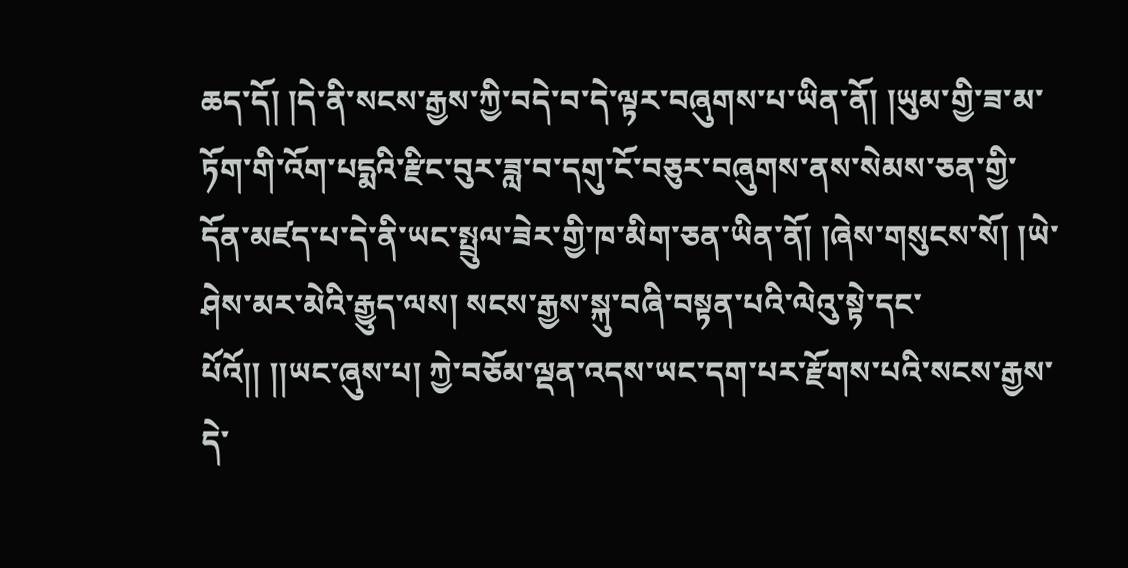ཆད་དོ། །དེ་ནི་སངས་རྒྱས་ཀྱི་བདེ་བ་དེ་ལྟར་བཞུགས་པ་ཡིན་ནོ། །ཡུམ་གྱི་ཟ་མ་ཏོག་གི་འོག་པདྨའི་རྫིང་བུར་ཟླ་བ་དགུ་ངོ་བཅུར་བཞུགས་ནས་སེམས་ཅན་གྱི་དོན་མཛད་པ་དེ་ནི་ཡང་སྤྲུལ་ཟེར་གྱི་ཁ་མིག་ཅན་ཡིན་ནོ། །ཞེས་གསུངས་སོ། །ཡེ་ཤེས་མར་མེའི་རྒྱུད་ལས། སངས་རྒྱས་སྐུ་བཞི་བསྟན་པའི་ལེའུ་སྟེ་དང་པོའོ།། །།ཡང་ཞུས་པ། ཀྱེ་བཅོམ་ལྡན་འདས་ཡང་དག་པར་རྫོགས་པའི་སངས་རྒྱས་དེ་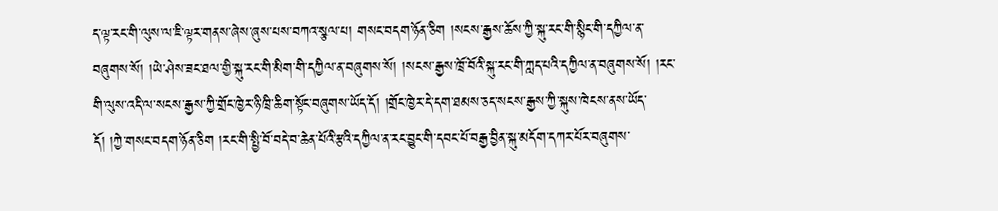ད་ལྟ་རང་གི་ལུས་ལ་ཇི་ལྟར་གནས་ཞེས་ཞུས་པས་བཀའ་སྩལ་པ། གསང་བདག་ཉོན་ཅིག །སངས་རྒྱས་ཆོས་ཀྱི་སྐུ་རང་གི་སྙིང་གི་དཀྱིལ་ན་བཞུགས་སོ། །ཡེ་ཤེས་ཟང་ཐལ་གྱི་སྐུ་རང་གི་མིག་གི་དཀྱིལ་ན་བཞུགས་སོ། །སངས་རྒྱས་ཁྲོ་བོའི་སྐུ་རང་གི་ཀླད་པའི་དཀྱིལ་ན་བཞུགས་སོ། །རང་གི་ལུས་འདི་ལ་སངས་རྒྱས་ཀྱི་གྲོང་ཁྱེར་ཉི་ཁྲི་ཆིག་སྟོང་བཞུགས་ཡོད་དོ། །གྲོང་ཁྱེར་དེ་དག་ཐམས་ཅད་སངས་རྒྱས་ཀྱི་སྐུས་ཁེངས་ནས་ཡོད་དོ། །ཀྱེ་གསང་བདག་ཉོན་ཅིག །རང་གི་སྤྱི་བོ་བདེ་བ་ཆེན་པོའི་རྩའི་དཀྱིལ་ན་རང་བྱུང་གི་དབང་པོ་བརྒྱ་བྱིན་སྐུ་མདོག་དཀར་པོར་བཞུགས་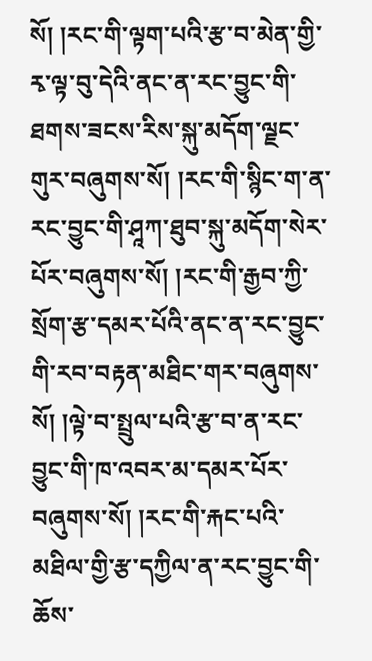སོ། །རང་གི་ལྟག་པའི་རྩ་བ་མེན་གྱི་རྭ་ལྟ་བུ་དེའི་ནང་ན་རང་བྱུང་གི་ཐགས་ཟངས་རིས་སྐུ་མདོག་ལྗང་གུར་བཞུགས་སོ། །རང་གི་སྙིང་ག་ན་རང་བྱུང་གི་ཤཱཀ་ཐུབ་སྐུ་མདོག་སེར་པོར་བཞུགས་སོ། །རང་གི་རྒྱབ་ཀྱི་སྲོག་རྩ་དམར་པོའི་ནང་ན་རང་བྱུང་གི་རབ་བརྟན་མཐིང་གར་བཞུགས་སོ། །ལྟེ་བ་སྤྲུལ་པའི་རྩ་བ་ན་རང་བྱུང་གི་ཁ་འབར་མ་དམར་པོར་བཞུགས་སོ། །རང་གི་རྐང་པའི་མཐིལ་གྱི་རྩ་དཀྱིལ་ན་རང་བྱུང་གི་ཆོས་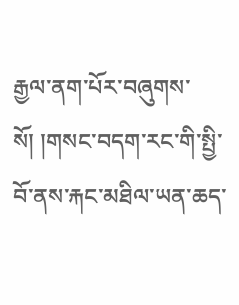རྒྱལ་ནག་པོར་བཞུགས་སོ། །གསང་བདག་རང་གི་སྤྱི་བོ་ནས་རྐང་མཐིལ་ཡན་ཆད་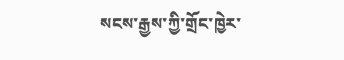སངས་རྒྱས་ཀྱི་གྲོང་ཁྱེར་